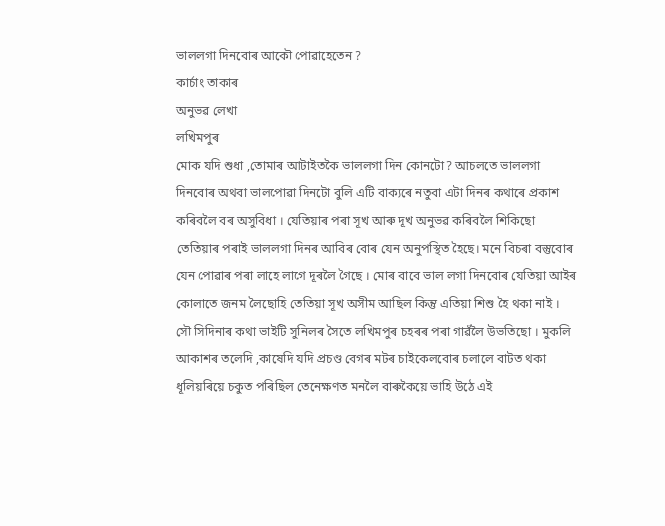ভাললগা দিনবোৰ আকৌ পোৱাহেতেন ?
কাৰ্চাং তাকাৰ
অনুভৱ লেখা
লখিমপুৰ
মোক যদি শুধা ,তোমাৰ আটাইতকৈ ভাললগা দিন কোনটো? আচলতে ভাললগা দিনবোৰ অথবা ভালপোৱা দিনটো বুলি এটি বাক্যৰে নতুবা এটা দিনৰ কথাৰে প্ৰকাশ কৰিবলৈ বৰ অসুবিধা । যেতিয়াৰ পৰা সূখ আৰু দূখ অনুভৱ কৰিবলৈ শিকিছো তেতিয়াৰ পৰাই ভাললগা দিনৰ আবিৰ বোৰ যেন অনুপস্থিত হৈছে। মনে বিচৰা বস্তুবোৰ যেন পোৱাৰ পৰা লাহে লাগে দূৰলৈ গৈছে । মোৰ বাবে ভাল লগা দিনবোৰ যেতিয়া আইৰ কোলাতে জনম লৈছোহি তেতিয়া সূখ অসীম আছিল কিন্তু এতিয়া শিশু হৈ থকা নাই ।
সৌ সিদিনাৰ কথা ভাইটি সুনিলৰ সৈতে লখিমপুৰ চহৰৰ পৰা গাৱঁলৈ উভতিছো । মুকলি আকাশৰ তলেদি ,কাষেদি যদি প্ৰচণ্ড বেগৰ মটৰ চাইকেলবোৰ চলালে বাটত থকা ধূলিয়ৰিয়ে চকুত পৰিছিল তেনেক্ষণত মনলৈ বাৰুকৈয়ে ভাহি উঠে এই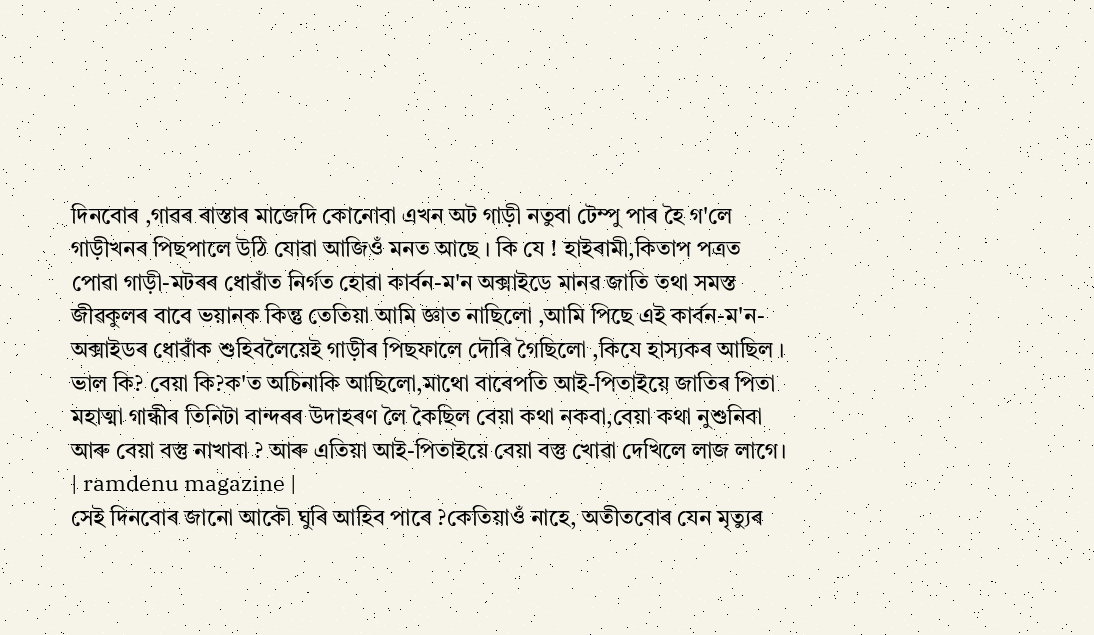দিনবোৰ ,গাৱৰ ৰাস্তাৰ মাজেদি কোনোবা এখন অট গাড়ী নতুবা টেম্পু পাৰ হৈ গ'লে গাড়ীখনৰ পিছপালে উঠি যোৱা আজিওঁ মনত আছে । কি যে ! হাইৰামী,কিতাপ পত্ৰত পোৱা গাড়ী-মটৰৰ ধোৱাঁত নিৰ্গত হোৱা কাৰ্বন-ম'ন অক্সাইডে মানৱ জাতি তথা সমস্ত জীৱকুলৰ বাবে ভয়ানক কিন্তু তেতিয়া আমি জ্ঞাত নাছিলো ,আমি পিছে এই কাৰ্বন-ম'ন-অক্সাইডৰ ধোৱাঁক শুহিবলৈয়েই গাড়ীৰ পিছফালে দৌৰি গৈছিলো ,কিযে হাস্যকৰ আছিল । ভাল কি? বেয়া কি?ক'ত অচিনাকি আছিলো,মাথো বাৰেপতি আই-পিতাইয়ে জাতিৰ পিতা মহাত্মা গান্ধীৰ তিনিটা বান্দৰৰ উদাহৰণ লৈ কৈছিল বেয়া কথা নকবা,বেয়া কথা নুশুনিবা আৰু বেয়া বস্তু নাখাবা ? আৰু এতিয়া আই-পিতাইয়ে বেয়া বস্তু খোৱা দেখিলে লাজ লাগে।
| ramdenu magazine |
সেই দিনবোৰ জানো আকৌ ঘুৰি আহিব পাৰে ?কেতিয়াওঁ নাহে, অতীতবোৰ যেন মৃত্যুৰ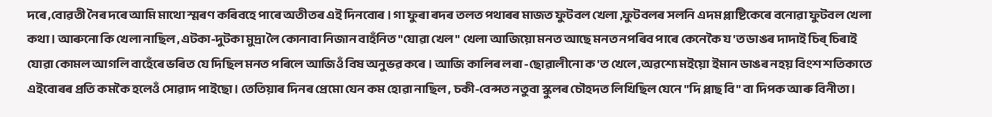দৰে ,বোৱতী নৈৰ দৰে আমি মাথো স্মৰণ কৰিবহে পাৰে অতীতৰ এই দিনবোৰ । গা ফুৰা ৰদৰ তলত পথাৰৰ মাজত ফুটবল খেলা ,ফুটবলৰ সলনি এদম প্লাষ্টিকেৰে বনোৱা ফুটবল খেলা কথা । আৰুনো কি খেলা নাছিল ,এটকা-দুটকা মুদ্ৰা লৈ কোনাবা নিজান বাহঁনিত "যোৱা খেল" খেলা আজিয়ো মনত আছে মনত নপৰিব পাৰে কেনেকৈ য'ত ডাঙৰ দাদাই চিৰ্ চিৰাই যোৱা কোমল আগলি বাহেঁৰে ভৰিত যে দিছিল মনত পৰিলে আজিওঁ বিষ অনুভৱ কৰে । আজি কালিৰ লৰা -ছোৱালীনো ক'ত খেলে ,অৱশ্যে মইয়ো ইমান ডাঙৰ নহয় বিংশ শতিকাতে এইবোৰৰ প্ৰতি কমকৈ হলেওঁ সোৱাদ পাইছো । তেতিয়াৰ দিনৰ প্ৰেমো যেন কম হোৱা নাছিল , চকী-বেন্সত নতুবা স্কুলৰ চৌহদত লিখিছিল যেনে "দি প্লাছ বি" বা দিপক আৰু বিনীতা ।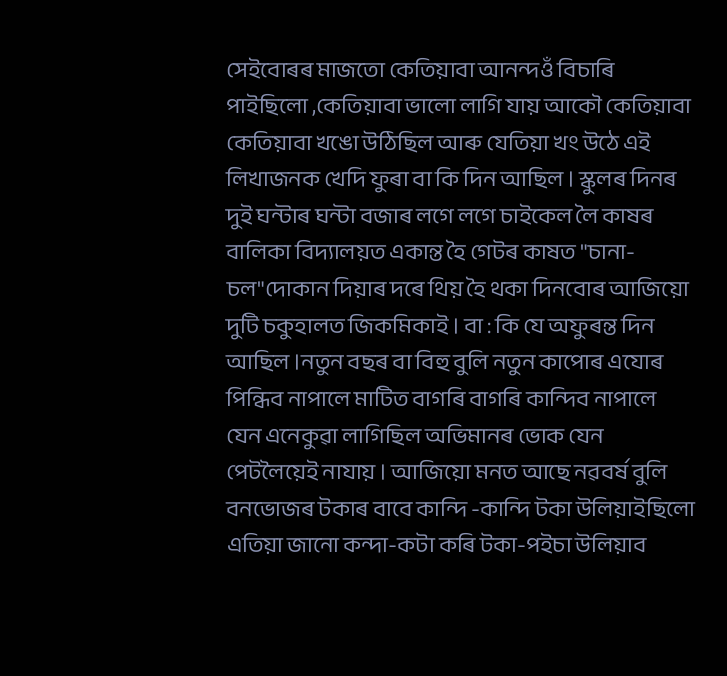সেইবোৰৰ মাজতো কেতিয়াবা আনন্দওঁ বিচাৰি পাইছিলো ,কেতিয়াবা ভালো লাগি যায় আকৌ কেতিয়াবা কেতিয়াবা খঙো উঠিছিল আৰু যেতিয়া খং উঠে এই লিখাজনক খেদি ফুৰা বা কি দিন আছিল । স্কুলৰ দিনৰ দুই ঘন্টাৰ ঘন্টা বজাৰ লগে লগে চাইকেল লৈ কাষৰ বালিকা বিদ্যালয়ত একান্ত হৈ গেটৰ কাষত "চানা-চল"দোকান দিয়াৰ দৰে থিয় হৈ থকা দিনবোৰ আজিয়ো দুটি চকুহালত জিকমিকাই । বা : কি যে অফুৰন্ত দিন আছিল ।নতুন বছৰ বা বিহু বুলি নতুন কাপোৰ এযোৰ পিন্ধিব নাপালে মাটিত বাগৰি বাগৰি কান্দিব নাপালে যেন এনেকুৱা লাগিছিল অভিমানৰ ভোক যেন পেটলৈয়েই নাযায় । আজিয়ো মনত আছে নৱবৰ্ষ বুলি বনভোজৰ টকাৰ বাবে কান্দি -কান্দি টকা উলিয়াইছিলো এতিয়া জানো কন্দা-কটা কৰি টকা-পইচা উলিয়াব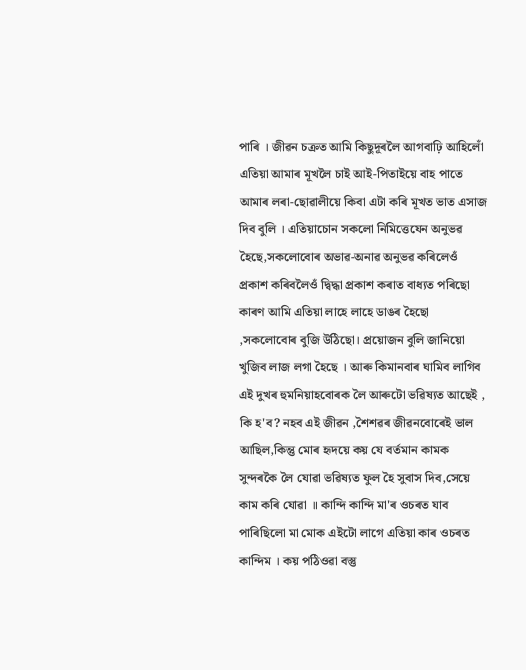পাৰি । জীৱন চক্ৰত আমি কিছুদূৰলৈ আগবাঢ়ি আহিলোঁ এতিয়া আমাৰ মূখলৈ চাই আই-পিতাইয়ে বাহ পাতে আমাৰ লৰা-ছোৱালীয়ে কিবা এটা কৰি মূখত ভাত এসাজ দিব বুলি । এতিয়াচোন সকলো নিমিত্তেযেন অনুভৱ হৈছে,সকলোবোৰ অভাৱ-অনাৱ অনুভৱ কৰিলেওঁ প্ৰকাশ কৰিবলৈওঁ দ্বিদ্ধা প্ৰকাশ কৰাত বাধ্যত পৰিছো কাৰণ আমি এতিয়া লাহে লাহে ডাঙৰ হৈছো ,সকলোবোৰ বুজি উঠিছো। প্ৰয়োজন বুলি জানিয়ো খুজিব লাজ লগা হৈছে । আৰু কিমানবাৰ ঘামিব লাগিব এই দুখৰ হুমনিয়াহবোৰক লৈ আৰুটো ভৱিষ্যত আছেই , কি হ'ব? নহব এই জীৱন ,শৈশৱৰ জীৱনবোৰেই ভাল আছিল,কিন্তু মোৰ হৃদয়ে কয় যে বৰ্তমান কামক সুন্দৰকৈ লৈ যোৱা ভৱিষ্যত ফুল হৈ সুবাস দিব,সেয়ে কাম কৰি যোৱা ॥ কান্দি কান্দি মা'ৰ ওচৰত যাব পাৰিছিলো মা মোক এইটো লাগে এতিয়া কাৰ ওচৰত কান্দিম । কয় পঠিওৱা বস্তু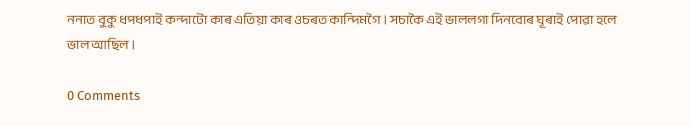ননাত বুকু ধপধপাই কন্দাটো কাৰ এতিয়া কাৰ ওচৰত কান্দিমগৈ । সচাকৈ এই ভাললগা দিনবোৰ ঘূৰাই পোৱা হলে ভাল আছিল ।

0 Comments